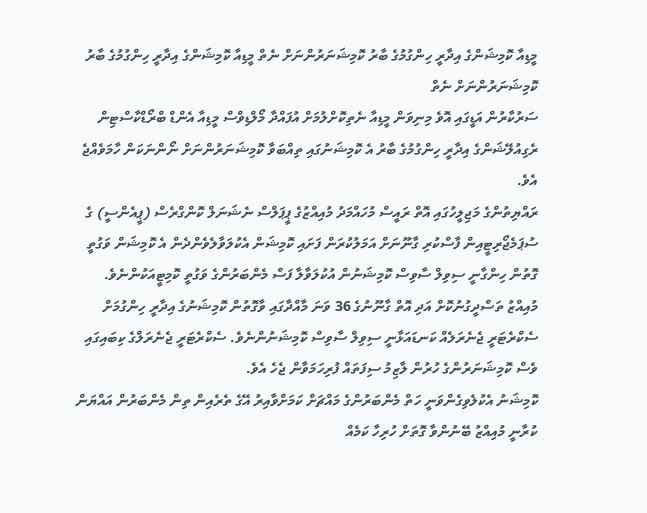މީޑިއާ ކޮމިޝަންގެ އިދާރީ ހިންގުމުގެ ބާރު ކޮމިޝަނަރުންނަށް ނެތް މީޑިއާ ކޮމިޝަންގެ އިދާރީ ހިންގުމުގެ ބާރު ކޮމިޝަނަރުންނަށް ނެތް
ސަރުކާރުން އަޑީގައި އޮވެ މިނިވަން މީޑިއާ ނެތިކޮށްލުމަށް އުފައްދާ މޯލްޑިވްސް މީޑިއާ އެންޑް ބްރޯޑްކާސްޓިން ރެގިއުލޭޝަންގެ އިދާރީ ހިންގުމުގެ ބާރު އެ ކޮމިޝަނުގައި ތިއްބަވާ ކޮމިޝަނަރުންނަށް ނޯންނަކަން ހާމަވެއްޖެ އެވެ.
ރައްޔިތުންގެ މަޖިލީހުގައި އޮތް ރައީސް މުހައްމަދު މުއިއްޒުގެ ޕީޕަލްސް ނެޝަނަލް ކޮންގްރެސް (ޕީއެންސީ) ގެ ސުޕަމެޖޯރިޓީއިން ފާސްކުރި ގާނޫނަށް އަމަލުކުރަން ފަށައި ކޮމިޝަން އެކުލަވާލެވެންދެން އެ ކޮމިޝަން ވަގުތީ ގޮތުން ހިންގާނީ ސިވިލް ސާވިސް ކޮމިޝަނުން އުކުލަވާލާ ފަސް މެންބަރުންގެ ވަގުތީ ކޮމިޓީއަކުންނެވެ.
މުއިއްޒު ތަސްދީގުނުކޮށް އަދި އޮތް ގާނޫނުގެ 36 ވަނަ މާއްދާގައި ވާގޮތުން ކޮމިޝަނުގެ އިދާރީ ހިންގުމަށް ސެކްރެޓަރީ ޖެނެރަލެއް ކަނޑައަޅާނީ ސިވިލް ސާވިސް ކޮމިޝަނުންނެވެ. ސެކްރެޓަރީ ޖެނެރަލްގެ ކިބައިގައި ވެސް ކޮމިޝަނަރުންގެ ހުރުން ލާޒިމު ސިފަތައް ފުރިހަމަވާން ޖެހެ އެވެ.
ކޮމިޝަނު އެކުލެވިގެންވަނީ ހަތް މެންބަރުންގެ މައްޗަށް ކަމަށްވާއިރު އޭގެ ތެރެއިން ތިން މެންބަރުން އައްޔަން ކުރާނީ މުއިއްޒު ބޭނުންވާ ގޮތަށް ހުރިހާ ކަމެއް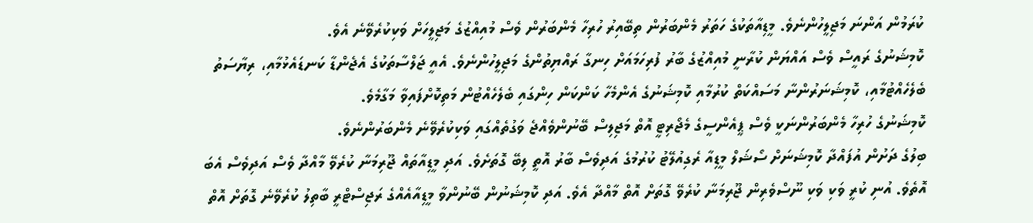ކުރަމުން އަންނަ މަޖިލީހުންނެވެ. މީޑިއާތަކުގެ ހަތަރު މެންބަރުން ތިބޭއިރު ހުރިހާ މެންބަރުން ވެސް މުއިއްޒުގެ މަޖިލީހަށް ވަކިކުރެވޭނެ އެވެ.
ކޮމިޝަނުގެ ރައީސް ވެސް އައްޔަން ކުރާނީ މުއިއްޒުގެ ބާރު ފުރިހަމައަށް ހިނގާ ރައްޔިތުންގެ މަޖިލީހުންނެވެ. އެއީ ޖަލްސާތަކުގެ އެޖެންޑާ ކަނޑައެޅުމާއި، ރިޔާސަތު ބެލެހެއްޓުމާއި، ކޮމިޝަނަރުންނާ މަސައްކަތް ކުރުމާއި ކޮމިޝަނުގެ އެންމެހާ ކަންކަން ހިންގައި ބެލެހެއްޓުން މަތިކޮށްފައިވާ މަގާމެވެ.
ކޮމިޝަނުގެ ހުރިހާ މެންބަރުންނަކީ ވެސް ޕީއެންސީގެ މެޖޯރިޓީ އޮތް މަޖިލިސް ބޭނުންވެއްޖެ ވަގުތެއްގައި ވަކިކުރެވޭނެ މެންބަރުންނެވެ.
ބިލުގެ ދަށުން އުފައްދާ ކޮމިޝަނަށް ސޯޝަލް މީޑިއާ ރެގިއުލޭޓު ކުރުމުގެ އަދިވެސް ބާރު އޮތީ ލިބޭ ގޮތަށެވެ. އަދި މީޑިއާތައް ޖޫރިމަނާ ކުރެވޭ މާއްދާ ވެސް އަދިވެސް އެބަ އޮތެވެ. އުނި ކުރީ ވަކި ވަކި ނޫސްވެރިން ޖޫރިމަނާ ކުރެވޭ ގޮތަށް އޮތް މާއްދާ އެވެ. އަދި ކޮމިޝަނުން ބޭނުންވާ މީޑިއާއެއްގެ ރަޖިސްޓްރީ ބާތިލު ކުރެވޭނެ ގޮތަށް އޮތް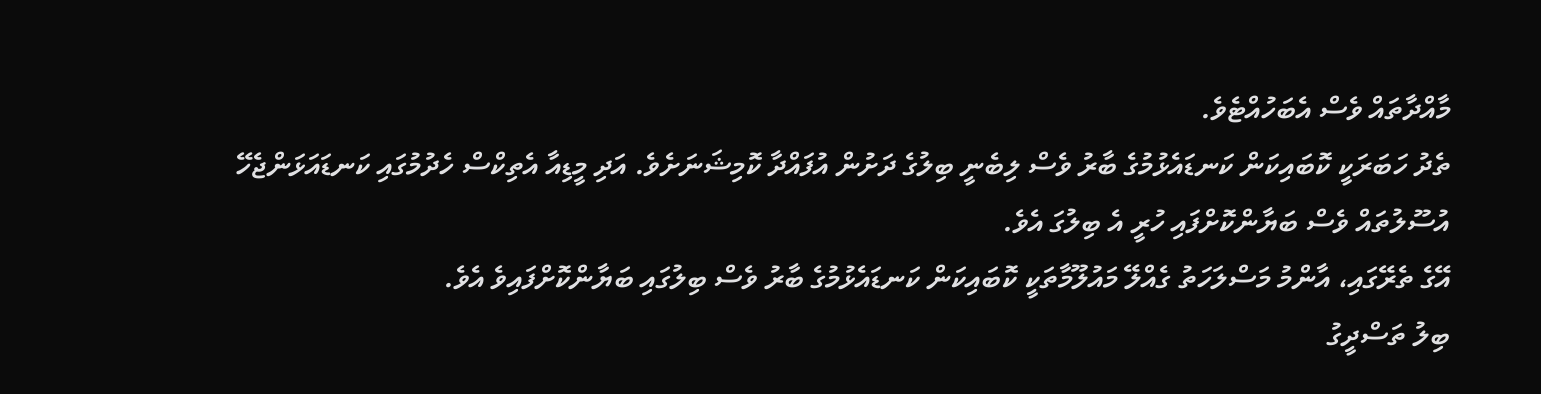މާއްދާތައް ވެސް އެބަހުއްޓެވެ.
ތެދު ހަބަރަކީ ކޮބައިކަން ކަނޑައެޅުމުގެ ބާރު ވެސް ލިބެނީ ބިލުގެ ދަށުން އުފައްދާ ކޮމިޝަނަށެވެ. އަދި މީޑިއާ އެތިކްސް ހެދުމުގައި ކަނޑައަޅަންޖެހޭ އުސޫލުތައް ވެސް ބަޔާންކޮށްފައި ހުރީ އެ ބިލުގަ އެވެ.
އޭގެ ތެރޭގައި، އާންމު މަސްލަހަތު ގެއްލޭ މައުލޫމާތަކީ ކޮބައިކަން ކަނޑައެޅުމުގެ ބާރު ވެސް ބިލުގައި ބަޔާންކޮށްފައިވެ އެވެ.
ބިލު ތަސްދީގު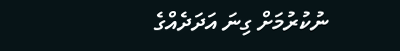ނުކުރުމަށް ގިނަ އަދަދެއްގެ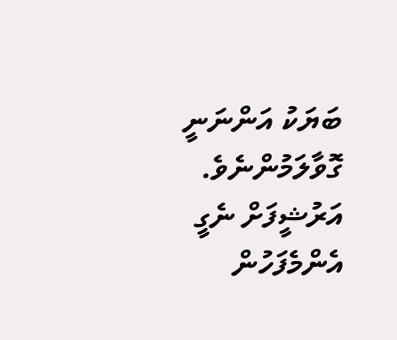ބަޔަކު އަންނަނީ ގޮވާލަމުންނެވެ.
އަރުޝީފަށް ނެގީ
އެންމެފަހުން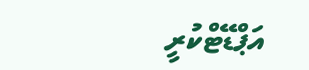އަޕްޑޭޓްކުރީ